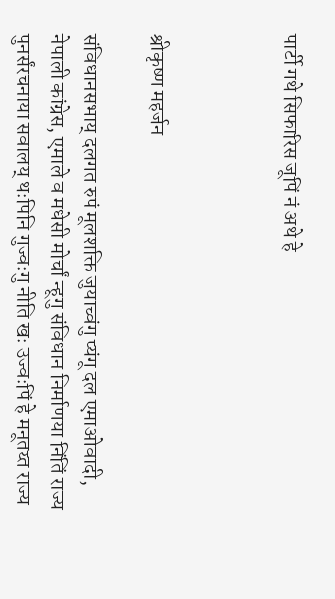पार्टी गथे सिफारिस जूपिं नं अथे हे



श्रीकृष्ण महर्जन

संविधानसभाय् दलगत रुपं मूलशक्ति जुयाच्वंगु प्यंगू दल एमाओवादी, नेपाली कांग्रेस, एमाले व मधेसी मोर्चां न्हूगु संविधान निर्माणया निंतिं राज्य पुनर्संरचनाया सवालय् थःपिनि गुज्वःगु नीति खः उज्वःपिं हे मनूतय्त राज्य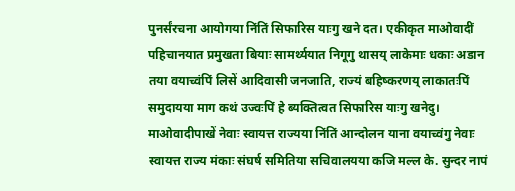पुनर्संरचना आयोगया निंतिं सिफारिस याःगु खने दत। एकीकृत माओवादीं पहिचानयात प्रमुखता बियाः सामर्थ्ययात निगूगु थासय् लाकेमाः धकाः अडान तया वयाच्वंपिं लिसें आदिवासी जनजाति, राज्यं बहिष्करणय् लाकातःपिं समुदायया माग कथं उज्वःपिं हे ब्यक्तित्वत सिफारिस याःगु खनेदु। माओवादीपाखें नेवाः स्वायत्त राज्यया निंतिं आन्दोलन याना वयाच्वंगु नेवाः स्वायत्त राज्य मंकाः संघर्ष समितिया सचिवालयया कजि मल्ल के. सुन्दर नापं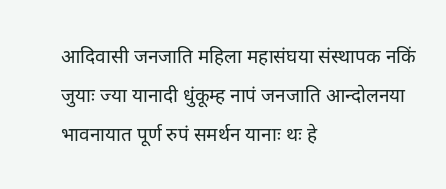आदिवासी जनजाति महिला महासंघया संस्थापक नकिं जुयाः ज्या यानादी धुंकूम्ह नापं जनजाति आन्दोलनया भावनायात पूर्ण रुपं समर्थन यानाः थः हे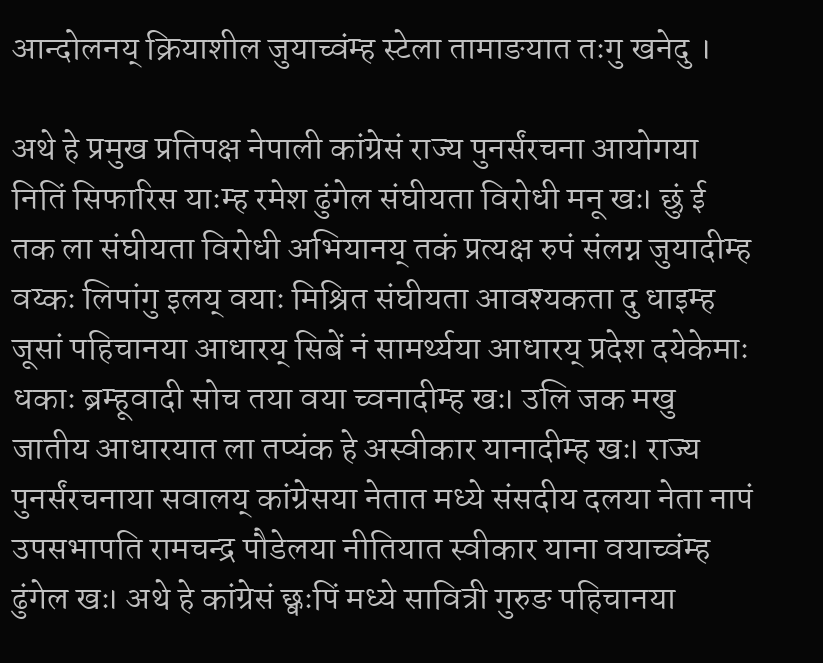आन्दोलनय् क्रियाशील जुयाच्वंम्ह स्टेला तामाङयात तःगु खनेदु ।

अथे हे प्रमुख प्रतिपक्ष नेपाली कांग्रेसं राज्य पुनर्संरचना आयोगया नितिं सिफारिस याःम्ह रमेश ढुंगेल संघीयता विरोधी मनू खः। छुं ई तक ला संघीयता विरोधी अभियानय् तकं प्रत्यक्ष रुपं संलग्न जुयादीम्ह वय्कः लिपांगु इलय् वयाः मिश्रित संघीयता आवश्यकता दु धाइम्ह जूसां पहिचानया आधारय् सिबें नं सामर्थ्यया आधारय् प्रदेश दयेकेमाः धकाः ब्रम्हूवादी सोच तया वया च्वनादीम्ह खः। उलि जक मखु जातीय आधारयात ला तप्यंक हे अस्वीकार यानादीम्ह खः। राज्य पुनर्संरचनाया सवालय् कांग्रेसया नेतात मध्ये संसदीय दलया नेता नापं उपसभापति रामचन्द्र पौडेलया नीतियात स्वीकार याना वयाच्वंम्ह ढुंगेल खः। अथे हे कांग्रेसं छ्वःपिं मध्ये सावित्री गुरुङ पहिचानया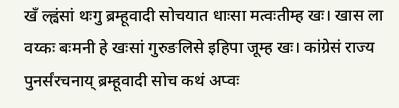खँ ल्ह्वंसां थःगु ब्रम्हूवादी सोचयात धाःसा मत्वःतीम्ह खः। खास ला वय्कः बःमनी हे खःसां गुरुङलिसे इहिपा जूम्ह खः। कांग्रेसं राज्य पुनर्संरचनाय् ब्रम्हूवादी सोच कथं अप्वः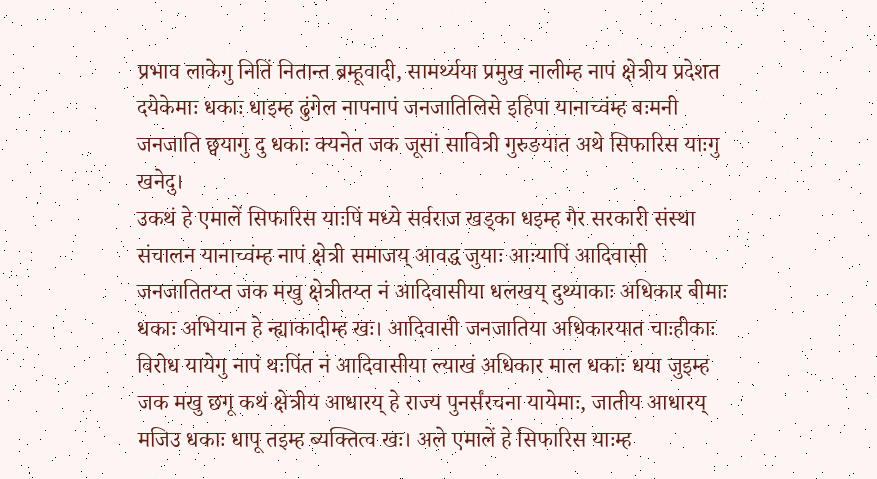प्रभाव लाकेगु नितिं नितान्त ब्रम्हूवादी, सामर्थ्यया प्रमुख नालीम्ह नापं क्षेत्रीय प्रदेशत दयेकेमाः धकाः धाइम्ह ढुंगेल नापनापं जनजातिलिसे इहिपा यानाच्वंम्ह बःमनी जनजाति छ्वयागु दु धकाः क्यनेत जक जूसां सावित्री गुरुङयात अथे सिफारिस याःगु खनेदु।
उकथं हे एमालें सिफारिस याःपिं मध्ये सर्वराज खड्का धइम्ह गैर सरकारी संस्था संचालन यानाच्वंम्ह नापं क्षेत्री समाजय् आवद्ध जुयाः आःयापिं आदिवासी जनजातितय्त जक मखु क्षेत्रीतय्त नं आदिवासीया धलखय् दुथ्याकाः अधिकार बीमाः धकाः अभियान हे न्ह्याकादीम्ह खः। आदिवासी जनजातिया अधिकारयात चाःहीकाः विरोध यायेगु नापं थःपिंत नं आदिवासीया ल्याखं अधिकार माल धकाः धया जुइम्ह जक मखु छगू कथं क्षेत्रीय आधारय् हे राज्य पुनर्संरचना यायेमाः, जातीय आधारय् मजिउ धकाः धापू तइम्ह ब्यक्तित्व खः। अले एमालें हे सिफारिस याःम्ह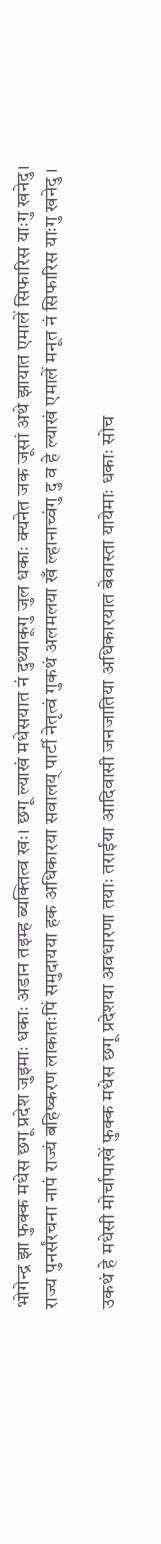भोगेन्द्र झा फुक्क मधेस छगू प्रदेश जुइमाः धकाः अडान तइम्ह ब्यक्तित्व खः। छगू ल्याखं मधेसयात नं दुथ्याकूगु जुल धकाः क्यनेत जक जूसां अथे झायात एमालें सिफारिस याःगु खनेदु। राज्य पुनर्संरचना नापं राज्यं बहिष्करण लाकातःपिं समुदायया हक अधिकारया सवालय् पार्टी नेतृत्वं गुकथं अलमलया खँ ल्हानाच्वंगु दु व हे ल्याखं एमालें मनूत नं सिफारिस याःगु खनेदु ।

उकथं हे मधेसी मोर्चापाखें फुक्क मधेस छगू प्रदेशया अवधारणा तयाः तराईया आदिवासी जनजातिया अधिकारयात बेवास्ता यायेमाः धकाः सोच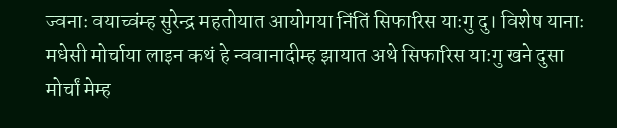ज्वनाः वयाच्वंम्ह सुरेन्द्र महतोयात आयोगया निंतिं सिफारिस याःगु दु। विशेष यानाः मधेसी मोर्चाया लाइन कथं हे न्ववानादीम्ह झायात अथे सिफारिस याःगु खने दुसा मोर्चां मेम्ह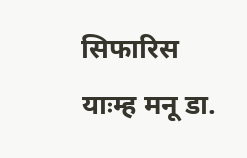सिफारिस याःम्ह मनू डा.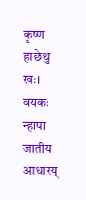कृष्ण हाछेथु खः। वयकः न्हापा जातीय आधारय्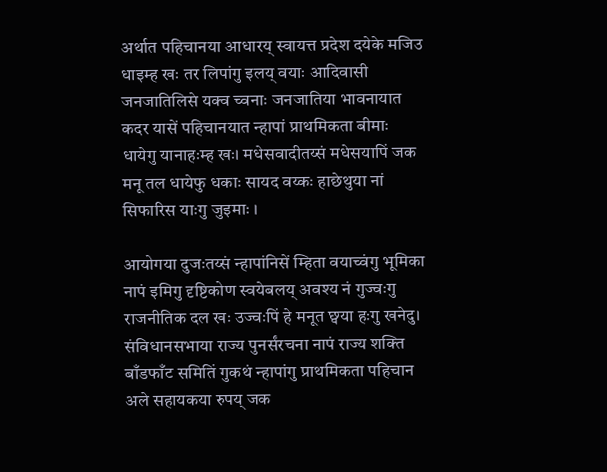अर्थात पहिचानया आधारय् स्वायत्त प्रदेश दयेके मजिउ धाइम्ह खः तर लिपांगु इलय् वयाः आदिवासी जनजातिलिसे यक्व च्वनाः जनजातिया भावनायात कदर यासें पहिचानयात न्हापां प्राथमिकता बीमाः धायेगु यानाहःम्ह खः। मधेसवादीतय्सं मधेसयापिं जक मनू तल धायेफु धकाः सायद वय्कः हाछेथुया नां सिफारिस याःगु जुइमाः ।

आयोगया दुजःतय्सं न्हापांनिसें म्हिता वयाच्वंगु भूमिका नापं इमिगु दृष्टिकोण स्वयेबलय् अवश्य नं गुज्वःगु राजनीतिक दल खः उज्वःपिं हे मनूत छ्वया हःगु खनेदु।
संविधानसभाया राज्य पुनर्संरचना नापं राज्य शक्ति बाँडफाँट समितिं गुकथं न्हापांगु प्राथमिकता पहिचान अले सहायकया रुपय् जक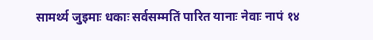सामर्थ्य जुइमाः धकाः सर्वसम्मतिं पारित यानाः नेवाः नापं १४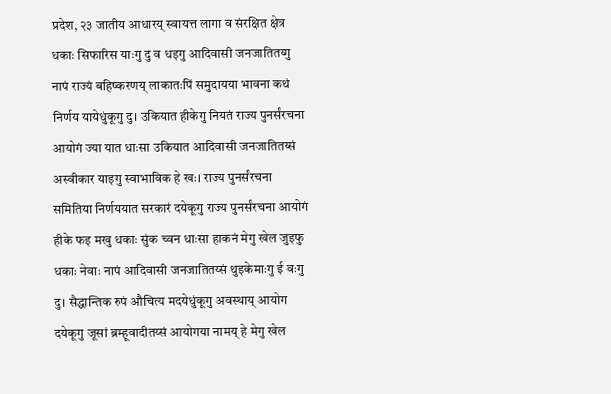प्रदेश, २३ जातीय आधारय् स्वायत्त लागा व संरक्षित क्षेत्र धकाः सिफारिस याःगु दु व धइगु आदिवासी जनजातितय्गु नापं राज्यं बहिष्करणय् लाकातःपिं समुदायया भावना कथं निर्णय यायेधुंकूगु दु। उकियात हीकेगु नियतं राज्य पुनर्संरचना आयोगं ज्या यात धाःसा उकियात आदिवासी जनजातितय्सं अस्वीकार याइगु स्वाभाविक हे खः। राज्य पुनर्संरचना समितिया निर्णययात सरकारं दयेकूगु राज्य पुनर्संरचना आयोगं हीके फइ मखु धकाः सुंक च्वन धाःसा हाकनं मेगु खेल जुइफु धकाः नेवाः नापं आदिवासी जनजातितय्सं थुइकेमाःगु ई वःगु दु। सैद्धान्तिक रुपं औचित्य मदयेधुंकूगु अवस्थाय् आयोग दयेकूगु जूसां ब्रम्हूवादीतय्सं आयोगया नामय् हे मेगु खेल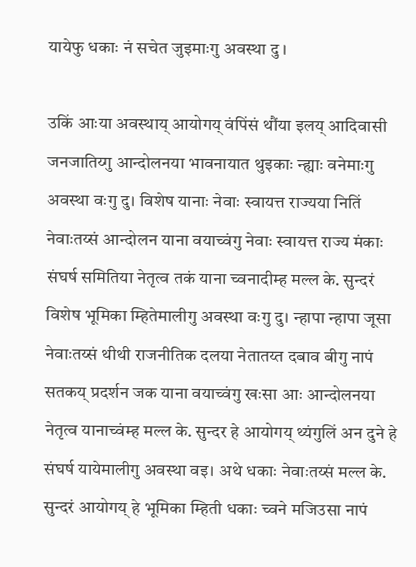यायेफु धकाः नं सचेत जुइमाःगु अवस्था दु ।

उकिं आःया अवस्थाय् आयोगय् वंपिंसं थौंया इलय् आदिवासी जनजातिय्गु आन्दोलनया भावनायात थुइकाः न्ह्याः वनेमाःगु अवस्था वःगु दु। विशेष यानाः नेवाः स्वायत्त राज्यया नितिं नेवाःतय्सं आन्दोलन याना वयाच्वंगु नेवाः स्वायत्त राज्य मंकाः संघर्ष समितिया नेतृत्व तकं याना च्वनादीम्ह मल्ल के. सुन्दरं विशेष भूमिका म्हितेमालीगु अवस्था वःगु दु। न्हापा न्हापा जूसा नेवाःतय्सं थीथी राजनीतिक दलया नेतातय्त दबाव बीगु नापं सतकय् प्रदर्शन जक याना वयाच्वंगु खःसा आः आन्दोलनया नेतृत्व यानाच्वंम्ह मल्ल के. सुन्दर हे आयोगय् थ्यंगुलिं अन दुने हे संघर्ष यायेमालीगु अवस्था वइ। अथे धकाः नेवाःतय्सं मल्ल के. सुन्दरं आयोगय् हे भूमिका म्हिती धकाः च्वने मजिउसा नापं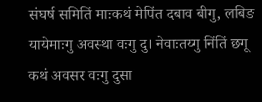संघर्ष समितिं माःकथं मेपिंत दबाव बीगु, लबिङ यायेमाःगु अवस्था वःगु दु। नेवाःतय्गु निंतिं छगू कथं अवसर वःगु दुसा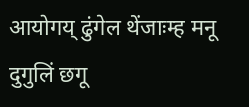आयोगय् ढुंगेल थेंजाःम्ह मनू दुगुलिं छगू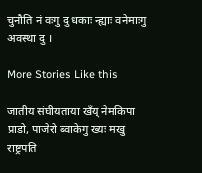चुनौति नं वःगु दु धकाः न्ह्याः वनेमाःगु अवस्था दु ।

More Stories Like this

जातीय संघीयताया खँय् नेमकिपा
प्राडो, पाजेरो ब्वाकेगु ख्यः मखु
राष्ट्रपति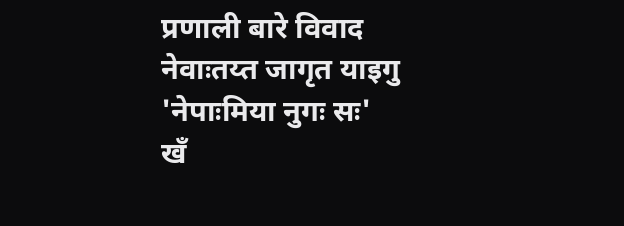प्रणाली बारे विवाद
नेवाःतय्त जागृत याइगु 'नेपाःमिया नुगः सः'
खँ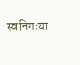स्वनिगःया